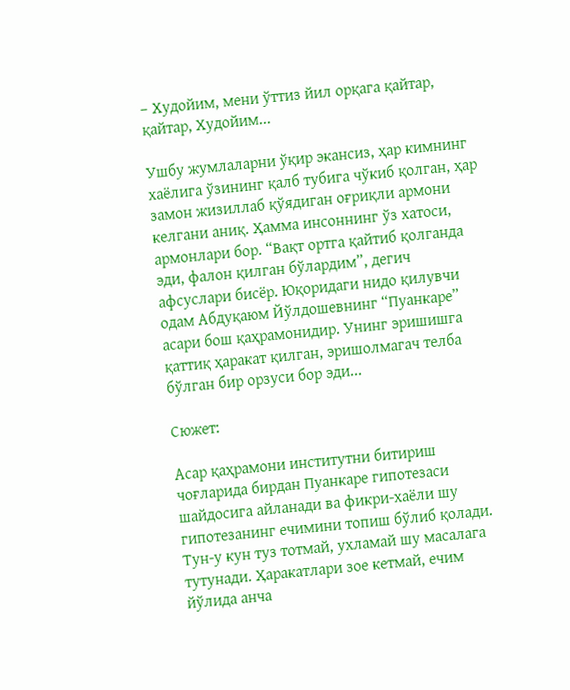– Худойим, мени ўттиз йил орқага қайтар, қайтар, Худойим...

Ушбу жумлаларни ўқир экансиз, ҳар кимнинг хаёлига ўзининг қалб тубига чўкиб қолган, ҳар замон жизиллаб қўядиган оғриқли армони келгани аниқ. Ҳамма инсоннинг ўз хатоси, армонлари бор. “Вақт ортга қайтиб қолганда эди, фалон қилган бўлардим”, дегич афсуслари бисёр. Юқоридаги нидо қилувчи одам Абдуқаюм Йўлдошевнинг “Пуанкаре” асари бош қаҳрамонидир. Унинг эришишга қаттиқ ҳаракат қилган, эришолмагач телба бўлган бир орзуси бор эди...

Сюжет:

Асар қаҳрамони институтни битириш чоғларида бирдан Пуанкаре гипотезаси шайдосига айланади ва фикри-хаёли шу гипотезанинг ечимини топиш бўлиб қолади. Тун-у кун туз тотмай, ухламай шу масалага тутунади. Ҳаракатлари зое кетмай, ечим йўлида анча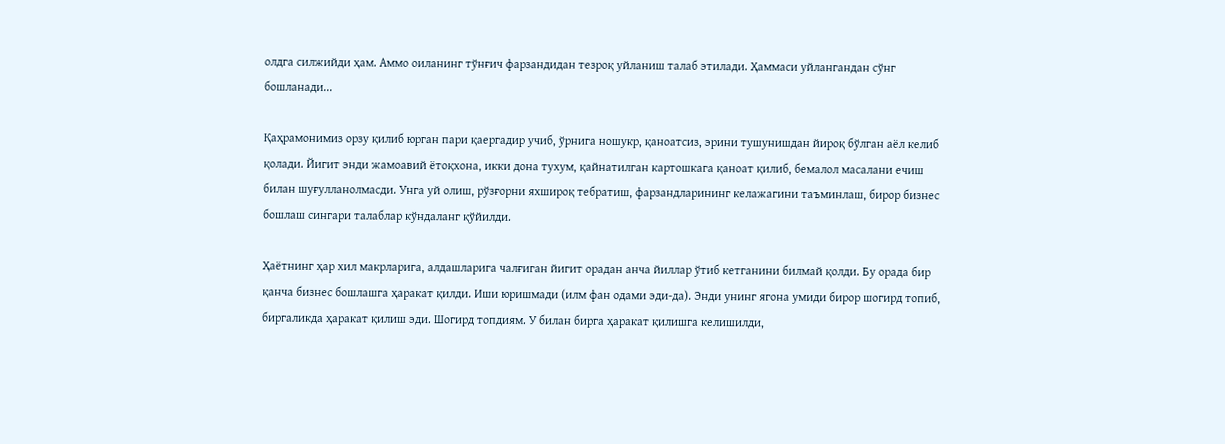олдга силжийди ҳам. Аммо оиланинг тўнғич фарзандидан тезроқ уйланиш талаб этилади. Ҳаммаси уйлангандан сўнг бошланади...

Қаҳрамонимиз орзу қилиб юрган пари қаергадир учиб, ўрнига ношукр, қаноатсиз, эрини тушунишдан йироқ бўлган аёл келиб қолади. Йигит энди жамоавий ётоқхона, икки дона тухум, қайнатилган картошкага қаноат қилиб, бемалол масалани ечиш билан шуғулланолмасди. Унга уй олиш, рўзғорни яхшироқ тебратиш, фарзандларининг келажагини таъминлаш, бирор бизнес бошлаш сингари талаблар кўндаланг қўйилди.

Ҳаётнинг ҳар хил макрларига, алдашларига чалғиган йигит орадан анча йиллар ўтиб кетганини билмай қолди. Бу орада бир қанча бизнес бошлашга ҳаракат қилди. Иши юришмади (илм фан одами эди-да). Энди унинг ягона умиди бирор шогирд топиб, биргаликда ҳаракат қилиш эди. Шогирд топдиям. У билан бирга ҳаракат қилишга келишилди,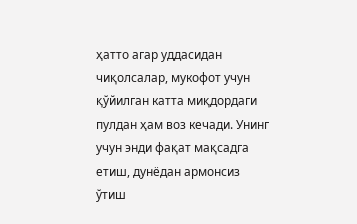ҳатто агар уддасидан чиқолсалар, мукофот учун қўйилган катта миқдордаги пулдан ҳам воз кечади. Унинг учун энди фақат мақсадга етиш, дунёдан армонсиз ўтиш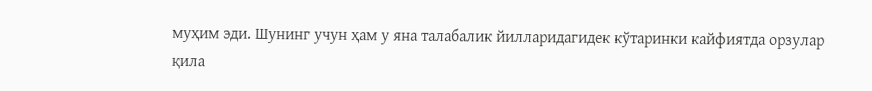муҳим эди. Шунинг учун ҳам у яна талабалик йилларидагидек кўтаринки кайфиятда орзулар қила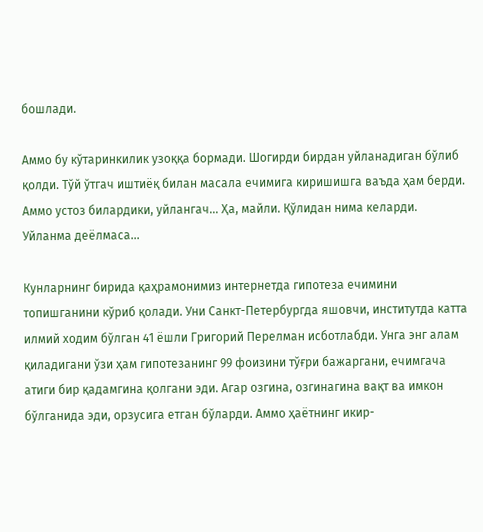бошлади.

Аммо бу кўтаринкилик узоққа бормади. Шогирди бирдан уйланадиган бўлиб қолди. Тўй ўтгач иштиёқ билан масала ечимига киришишга ваъда ҳам берди. Аммо устоз билардики, уйлангач... Ҳа, майли. Қўлидан нима келарди. Уйланма деёлмаса...

Кунларнинг бирида қаҳрамонимиз интернетда гипотеза ечимини топишганини кўриб қолади. Уни Санкт-Петербургда яшовчи, институтда катта илмий ходим бўлган 41 ёшли Григорий Перелман исботлабди. Унга энг алам қиладигани ўзи ҳам гипотезанинг 99 фоизини тўғри бажаргани, ечимгача атиги бир қадамгина қолгани эди. Агар озгина, озгинагина вақт ва имкон бўлганида эди, орзусига етган бўларди. Аммо ҳаётнинг икир-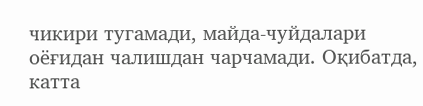чикири тугамади, майда-чуйдалари оёғидан чалишдан чарчамади. Оқибатда, катта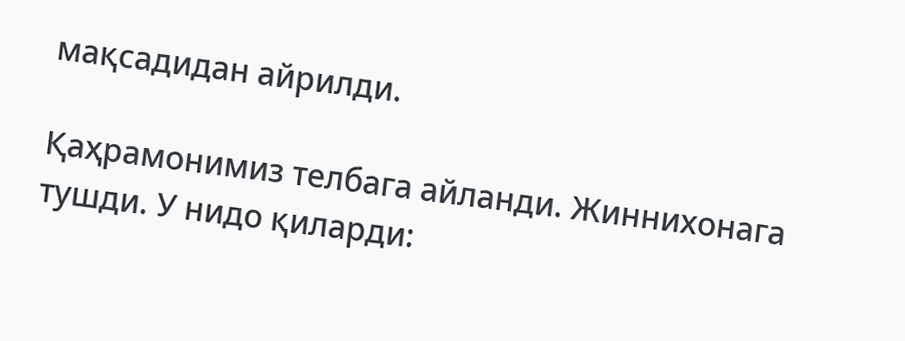мақсадидан айрилди.

Қаҳрамонимиз телбага айланди. Жиннихонага тушди. У нидо қиларди: